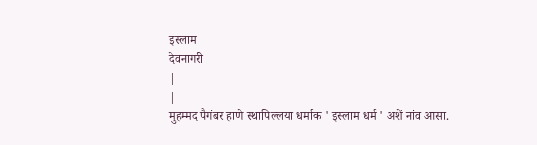इस्लाम
देवनागरी
|
|
मुहम्मद पैगंबर हाणे स्थापिल्लया धर्माक ' इस्लाम धर्म ' अशें नांव आसा.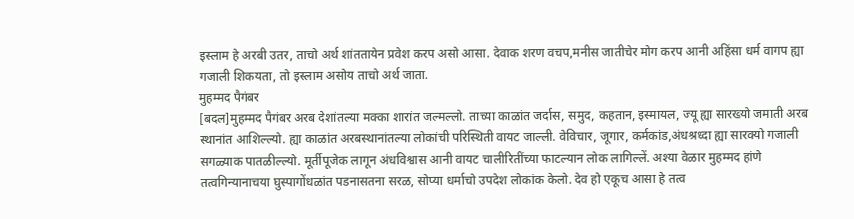इस्लाम हे अरबी उतर, ताचो अर्थ शांततायेन प्रवेश करप असो आसा. देवाक शरण वचप,मनीस जातीचेर मोग करप आनी अहिंसा धर्म वागप ह्या गजाली शिकयता, तो इस्लाम असोय ताचो अर्थ जाता.
मुहम्मद पैगंबर
[बदल]मुहम्मद पैगंबर अरब देशांतल्या मक्का शारांत जल्मल्लो. ताच्या काळांत जर्दास, समुद, कहतान, इस्मायल, ज्यू ह्या सारख्यो जमाती अरब स्थानांत आशिल्ल्यो. ह्या काळांत अरबस्थानांतल्या लोकांची परिस्थिती वायट जाल्ली. वेविचार, जूगार, कर्मकांड,अंधश्रध्दा ह्या सारक्यो गजाली सगळ्याक पातळील्ल्यो. मूर्तीपूजेक लागून अंधविश्वास आनी वायट चालीरितींच्या फाटल्यान लोक लागिल्लें. अश्या वेळार मुहम्मद हांणे तत्वगिन्यानाचया घुस्पागोंधळांत पडनासतना सरळ, सोप्या धर्माचो उपदेश लोकांक केलो. देव हो एकूच आसा हे तत्व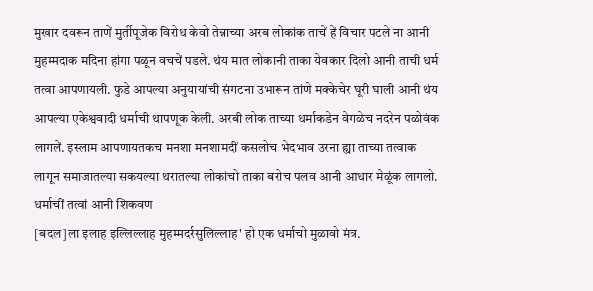मुखार दवरून ताणें मुर्तीपूजेक विरोध केवो तेन्नाच्या अरब लोकांक ताचें हें विचार पटले ना आनी मुहम्मदाक मदिना हांगा पळून वचचें पडले. थंय मात लोकानी ताका येवकार दिलो आनी ताची धर्म तत्वा आपणायली. फुडे आपल्या अनुयायांची संगटना उभारून तांणे मक्केचेर घूरी घाली आनी थंय आपल्या एकेश्ववादी धर्माची थापणूक केली. अरबी लोक ताच्या धर्माकडेन वेगळेच नदरेन पळोवंक लागलें. इस्लाम आपणायतकच मनशा मनशामदीं कसलोच भेदभाव उरना ह्या ताच्या तत्वाक लागून समाजातल्या सकयल्या थरातल्या लोकांचो ताका बरोच पलव आनी आधार मेळूंक लागलो.
धर्माचीं तत्वां आनी शिकवण
[बदल]ला इलाह इल्लिल्लाह मुहम्मदर्रसुलिल्लाह' हो एक धर्माचो मुळावो मंत्र.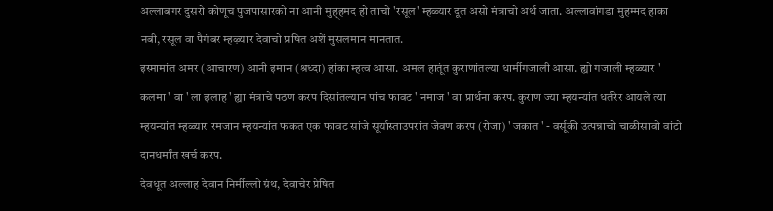अल्लाबगर दुसरो कोणूच पुजपासारको ना आनी मुह्हमद हो ताचो 'रसूल' म्हळ्यार दूत असो मंत्राचो अर्थ जाता. अल्लावांगडा मुहम्मद हाका नबी, रसूल वा पैगंबर म्हऴ्यार देवाचो प्रषित अशें मुसलमान मानतात.
इस्मामांत अमर (आचारण) आनी इमान (श्रध्दा) हांका म्हत्व आसा. अमल हातूंत कुराणांतल्या धार्मीगजाली आसा. ह्यो गजाली म्हळ्यार ' कलमा ' वा ' ला इलाह ' ह्या मंत्राचे पठण करप दिसांतल्यान पांच फावट ' नमाज ' वा प्रार्थना करप. कुराण ज्या म्हयन्यांत धर्तरेर आयले त्या म्हयन्यांत म्हळ्यार रमजान म्हयन्यांत फकत एक फावट सांजे सूर्यास्ताउपरांत जेवण करप (रोजा) ' जकात ' - वर्सूकी उत्पन्नाचो चाळीसावो वांटो दानधर्मांत खर्च करप.
देवधूत अल्लाह देवान निर्मील्लो ग्रंथ, देवाचेर प्रेषित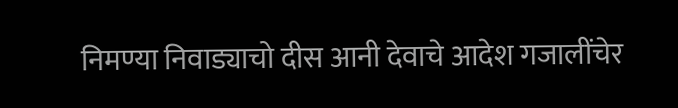निमण्या निवाड्याचो दीस आनी देवाचे आदेश गजालींचेर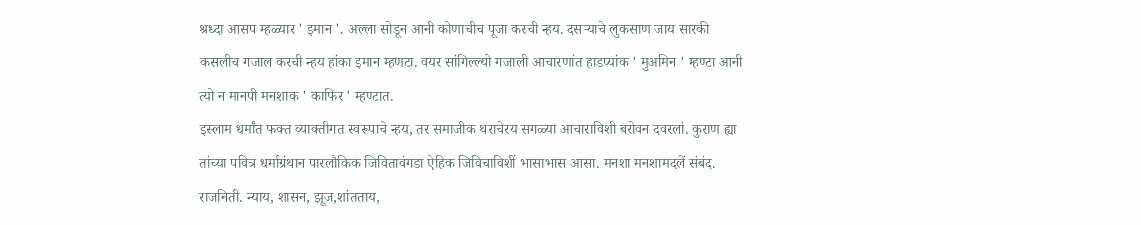श्रध्दा आसप म्हळ्यार ' इमान '. अल्ला सोडून आनी कोणाचीच पूजा करची न्हय. दसऱ्याचे लुकसाण जाय सारकी कसलीच गजाल करची न्हय हांका इमान म्हणटा. वयर सांगिल्ल्यो गजाली आचारणांत हाडप्यांक ' मुअमिन ' म्हण्टा आनी त्यो न मानपी मनशाक ' काफिर ' म्हण्टात.
इस्लाम धर्मांत फक्त व्याक्तीगत स्वरूपाचे न्हय, तर समाजीक थराचेरय सगळ्या आचाराविशी बरोवन दवरलां. कुराण ह्या तांच्या पवित्र धर्माग्रंथान पारलौकिक जिवितावंगडा ऐहिक जिविचाविशीं भासाभास आसा. मनशा मनशामदलें संबंद. राजनिती. न्याय, शासन, झूज,शांतताय,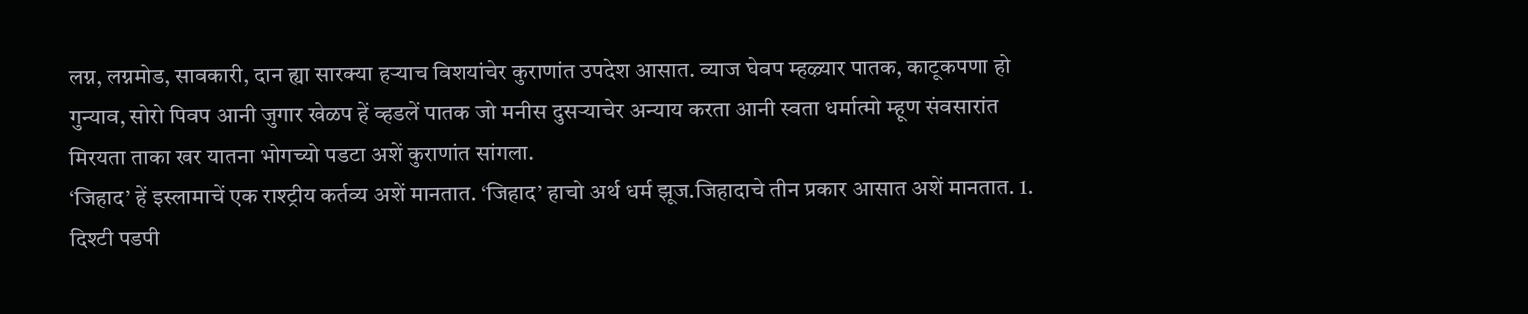लग्न, लग्नमोड, सावकारी, दान ह्या सारक्या हऱ्याच विशयांचेर कुराणांत उपदेश आसात. व्याज घेवप म्हऴ्यार पातक, काटूकपणा हो गुन्याव, सोरो पिवप आनी जुगार खेळप हें व्हडलें पातक जो मनीस दुसऱ्याचेर अन्याय करता आनी स्वता धर्मात्मो म्हूण संवसारांत मिरयता ताका खर यातना भोगच्यो पडटा अशें कुराणांत सांगला.
‘जिहाद’ हें इस्लामाचें एक राश्ट्रीय कर्तव्य अशें मानतात. ‘जिहाद’ हाचो अर्थ धर्म झूज.जिहादाचे तीन प्रकार आसात अशें मानतात. 1. दिश्टी पडपी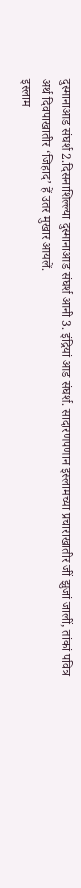दुस्मानाआड संघर्श 2.दिसनाशिल्ल्या दुस्मानाआड संघर्श आनी 3. इंद्रियां आड संघर्श. सादारणपणान इस्लामच्या प्रचाराखातीर जीं झुजां जालीं, तांकां पवित्र अर्थ दिवपाखातीर ‘जिहाद’ हें उतर मुखार आयलें.
इस्लाम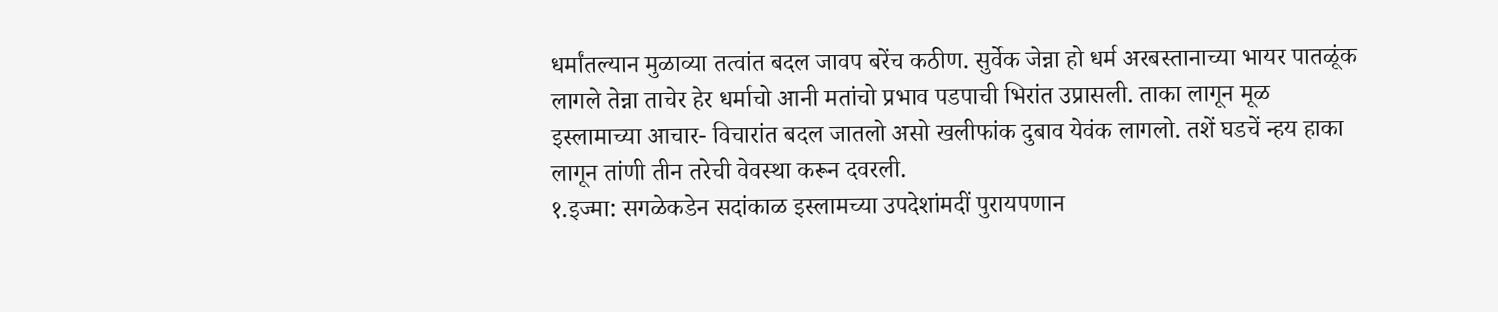धर्मांतल्यान मुळाव्या तत्वांत बदल जावप बरेंच कठीण. सुर्वेक जेन्ना हो धर्म अरबस्तानाच्या भायर पातळूंक लागले तेन्ना ताचेर हेर धर्माचो आनी मतांचो प्रभाव पडपाची भिरांत उप्रासली. ताका लागून मूळ इस्लामाच्या आचार- विचारांत बदल जातलो असो खलीफांक दुबाव येवंक लागलो. तशें घडचें न्हय हाका लागून तांणी तीन तरेची वेवस्था करून दवरली.
१.इज्मा: सगळेकडेन सदांकाळ इस्लामच्या उपदेशांमदीं पुरायपणान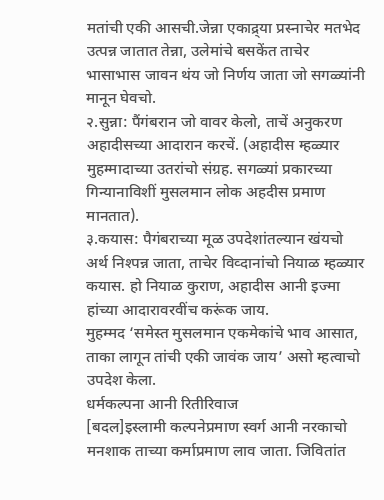मतांची एकी आसची.जेन्ना एकाद्र्या प्रस्नाचेर मतभेद उत्पन्न जातात तेन्ना, उलेमांचे बसकेंत ताचेर भासाभास जावन थंय जो निर्णय जाता जो सगळ्यांनी मानून घेवचो.
२.सुन्ना: पैंगंबरान जो वावर केलो, ताचें अनुकरण अहादीसच्या आदारान करचें. (अहादीस म्हळ्यार मुहम्मादाच्या उतरांचो संग्रह. सगळ्यां प्रकारच्या गिन्यानाविशीं मुसलमान लोक अहदीस प्रमाण मानतात).
३.कयास: पैगंबराच्या मूळ उपदेशांतल्यान खंयचो अर्थ निश्पन्न जाता, ताचेर विव्दानांचो नियाळ म्हळ्यार कयास. हो नियाळ कुराण, अहादीस आनी इज्मा हांच्या आदारावरवींच करूंक जाय.
मुहम्मद ‘समेस्त मुसलमान एकमेकांचे भाव आसात, ताका लागून तांची एकी जावंक जाय’ असो म्हत्वाचो उपदेश केला.
धर्मकल्पना आनी रितीरिवाज
[बदल]इस्लामी कल्पनेप्रमाण स्वर्ग आनी नरकाचो मनशाक ताच्या कर्माप्रमाण लाव जाता. जिवितांत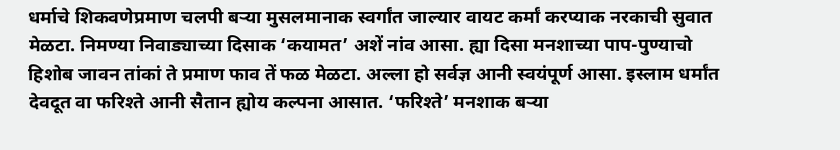धर्माचे शिकवणेप्रमाण चलपी बऱ्या मुसलमानाक स्वर्गांत जाल्यार वायट कर्मां करप्याक नरकाची सुवात मेळटा. निमण्या निवाड्याच्या दिसाक ‘कयामत’ अशें नांव आसा. ह्या दिसा मनशाच्या पाप-पुण्याचो हिशोब जावन तांकां ते प्रमाण फाव तें फळ मेळटा. अल्ला हो सर्वज्ञ आनी स्वयंपूर्ण आसा. इस्लाम धर्मांत देवदूत वा फरिश्ते आनी सैतान ह्योय कल्पना आसात. ‘फरिश्ते’ मनशाक बऱ्या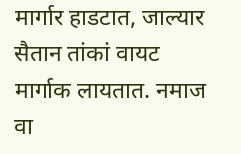मार्गार हाडटात, जाल्यार सैतान तांकां वायट मार्गाक लायतात. नमाज वा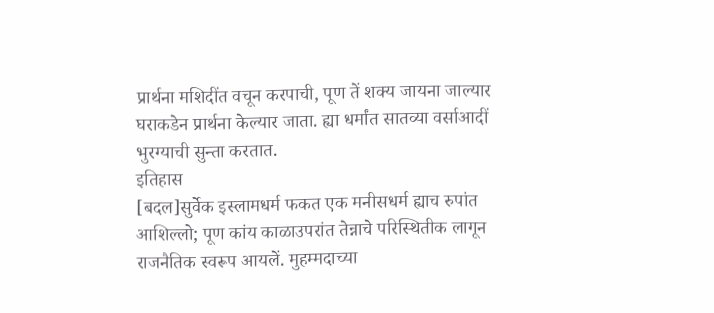प्रार्थना मशिदींत वचून करपाची, पूण तें शक्य जायना जाल्यार घराकडेन प्रार्थना केल्यार जाता. ह्या धर्मांत सातव्या वर्साआदीं भुरग्याची सुन्ता करतात.
इतिहास
[बदल]सुर्वेक इस्लामधर्म फकत एक मनीसधर्म ह्याच रुपांत आशिल्लो; पूण कांय काळाउपरांत तेन्नाचे परिस्थितीक लागून राजनैतिक स्वरूप आयलें. मुहम्मदाच्या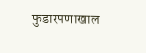फुडारपणाखाल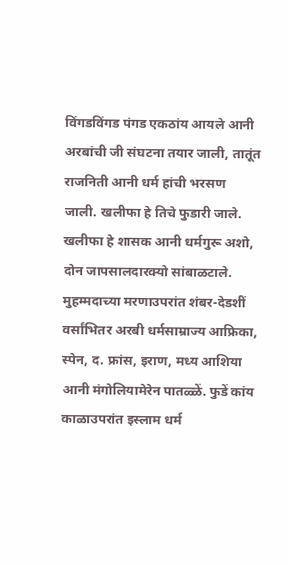विंगडविंगड पंगड एकठांय आयले आनी अरबांची जी संघटना तयार जाली, तातूंत राजनिती आनी धर्म हांची भरसण जाली. खलीफा हे तिचे फुडारी जाले. खलीफा हे शासक आनी धर्मगुरू अशो, दोन जापसालदारक्यो सांबाळटाले. मुहम्मदाच्या मरणाउपरांत शंबर-देडशीं वर्सांभितर अरबी धर्मसाम्राज्य आफ्रिका, स्पेन, द. फ्रांस, इराण, मध्य आशिया आनी मंगोलियामेरेन पातळ्ळें. फुडें कांय काळाउपरांत इस्लाम धर्म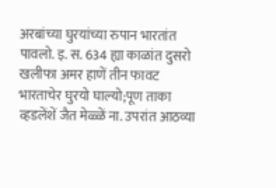अरबांच्या घुरयांच्या रुपान भारतांत पावलो. इ. स. 634 ह्या काळांत दुसरो खलीफा अमर हाणें तीन फावट भारताचेर घुरयो घाल्यो;पूण ताका व्हडलेंशें जैत मेळ्ळें ना. उपरांत आठव्या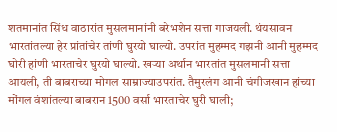शतमानांत सिंध वाठारांत मुसलमानांनी बरेभशेन सत्ता गाजयली. थंयसावन भारतांतल्या हेर प्रांतांचेर तांणी घुरयो घाल्यो. उपरांत मुहम्मद गझनी आनी मुहम्मद घोरी हांणी भारताचेर घुरयो घाल्यो. खऱ्या अर्थान भारतांत मुसलमानी सत्ता आयली, ती बाबराच्या मोगल साम्राज्याउपरांत. तैमुरलंग आनी चंगीजखान हांच्या मोंगल वंशांतल्या बाबरान 1500 वर्सा भारताचेर घुरी घाली;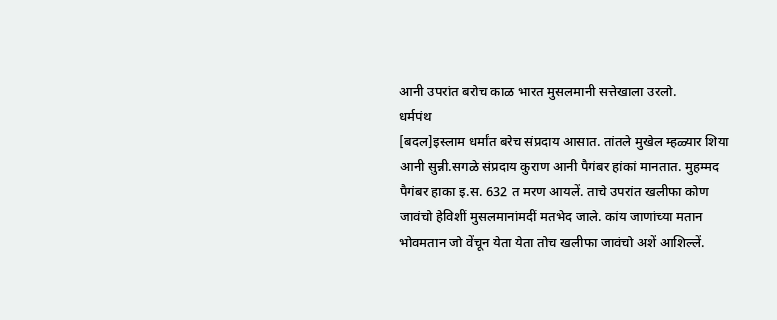आनी उपरांत बरोच काळ भारत मुसलमानी सत्तेखाला उरलो.
धर्मपंथ
[बदल]इस्लाम धर्मांत बरेच संप्रदाय आसात. तांतले मुखेल म्हळ्यार शिया आनी सुन्नी.सगळे संप्रदाय कुराण आनी पैगंबर हांकां मानतात. मुहम्मद पैगंबर हाका इ.स. 632 त मरण आयलें. ताचे उपरांत खलीफा कोण जावंचो हेविशीं मुसलमानांमदीं मतभेद जाले. कांय जाणांच्या मतान भोवमतान जो वेंचून येता येता तोच खलीफा जावंचो अशें आशिल्लें.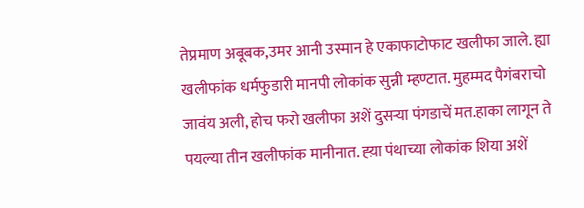तेप्रमाण अबूबक,उमर आनी उस्मान हे एकाफाटोफाट खलीफा जाले. ह्या खलीफांक धर्मफुडारी मानपी लोकांक सुन्नी म्हण्टात. मुहम्मद पैगंबराचो जावंय अली, होच फरो खलीफा अशें दुसऱ्या पंगडाचें मत.हाका लागून ते पयल्या तीन खलीफांक मानीनात. ह्य़ा पंथाच्या लोकांक शिया अशें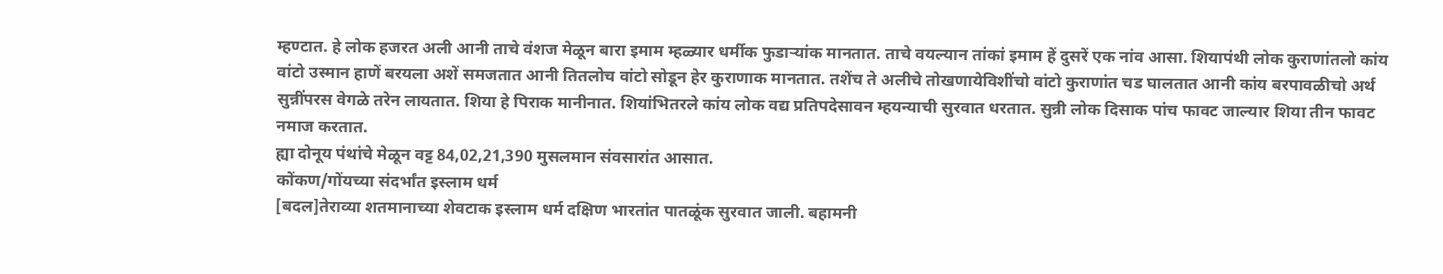म्हण्टात. हे लोक हजरत अली आनी ताचे वंशज मेळून बारा इमाम म्हळ्यार धर्मीक फुडाऱ्यांक मानतात. ताचे वयल्यान तांकां इमाम हें दुसरें एक नांव आसा. शियापंथी लोक कुराणांतलो कांय वांटो उस्मान हाणें बरयला अशें समजतात आनी तितलोच वांटो सोडून हेर कुराणाक मानतात. तशेंच ते अलीचे तोखणायेविशींचो वांटो कुराणांत चड घालतात आनी कांय बरपावळीचो अर्थ सुन्नींपरस वेगळे तरेन लायतात. शिया हे पिराक मानीनात. शियांभितरले कांय लोक वद्य प्रतिपदेसावन म्हयन्याची सुरवात धरतात. सुन्नी लोक दिसाक पांच फावट जाल्यार शिया तीन फावट नमाज करतात.
ह्या दोनूय पंथांचे मेळून वट्ट 84,02,21,390 मुसलमान संवसारांत आसात.
कोंकण/गोंयच्या संदर्भांत इस्लाम धर्म
[बदल]तेराव्या शतमानाच्या शेवटाक इस्लाम धर्म दक्षिण भारतांत पातळूंक सुरवात जाली. बहामनी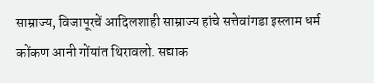साम्राज्य, विजापूरचें आदिलशाही साम्राज्य हांचे सत्तेवांगडा इस्लाम धर्म कोंकण आनी गोंयांत थिरावलो. सद्याक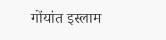गोंयांत इस्लाम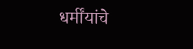धर्मींयांचे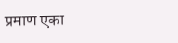प्रमाण एका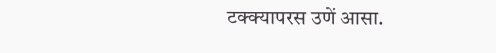टक्क्यापरस उणें आसा.